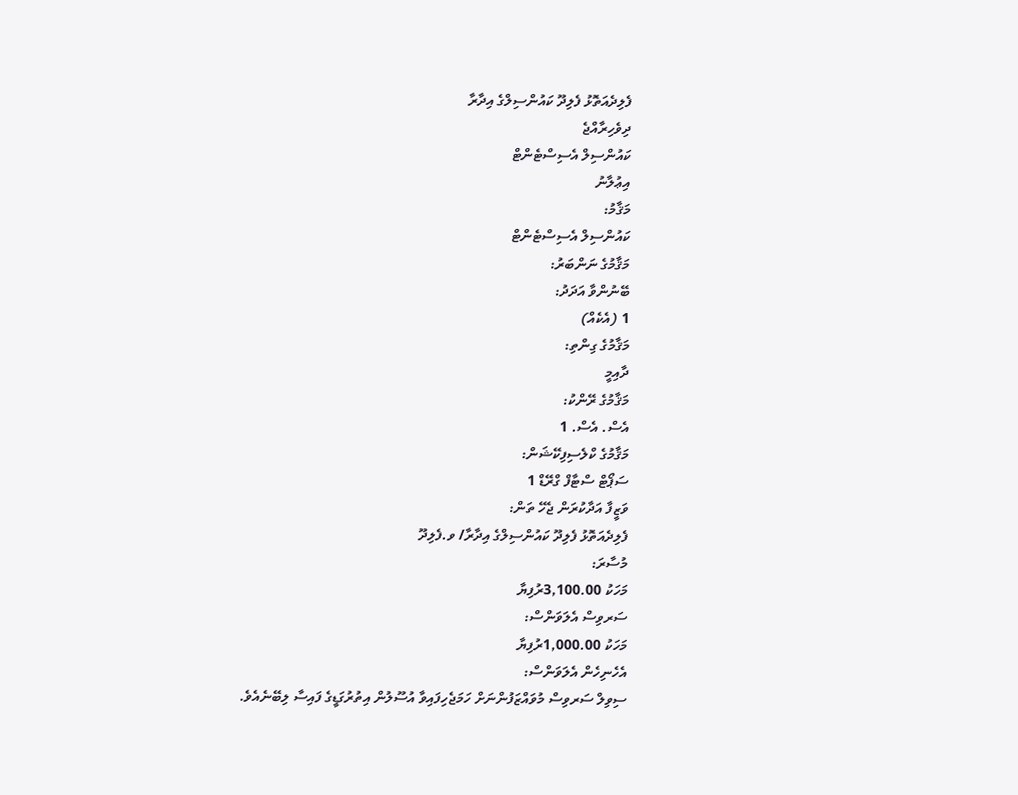ފެލިދެއަތޮޅު ފެލިދޫ ކައުންސިލްގެ އިދާރާ
ދިވެހިރާއްޖެ
ކައުންސިލް އެސިސްޓެންޓް
އިޢުލާނު
މަޤާމު:
ކައުންސިލް އެސިސްޓެންޓް
މަޤާމުގެ ނަންބަރު:
ބޭނުންވާ އަދަދު:
1 (އެކެއް)
މަޤާމުގެ ގިންތި:
ދާއިމީ
މަޤާމުގެ ރޭންކު:
އެސް. އެސް. 1
މަޤާމުގެ ކްލެސިފިކޭޝަން:
ސަޕޯޓް ސްޓާފް ގްރޭޑް 1
ވަޒީފާ އަދާކުރަން ޖެހޭ ތަން:
ފެލިދެއަތޮޅު ފެލިދޫ ކައުންސިލްގެ އިދާރާ/ ވ.ފެލިދޫ
މުސާރަ:
މަހަކު 3,100.00ރުފިޔާ
ސަރވިސް އެލަވަންސް:
މަހަކު 1,000.00ރުފިޔާ
އެހެނިހެން އެލަވަންސް:
ސިވިލް ސަރވިސް މުވައްޒަފުންނަށް ހަމަޖެހިފައިވާ އުސޫލުން އިތުރުގަޑީގެ ފައިސާ ލިބޭނެއެވެ.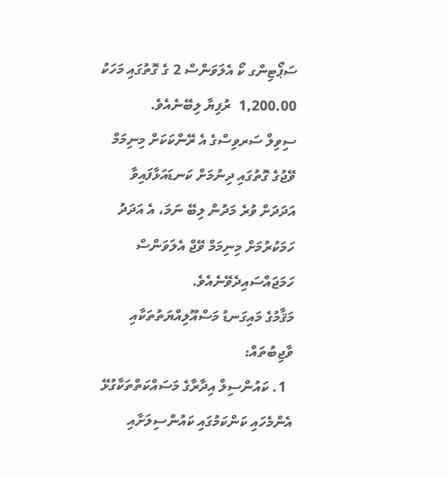ސަޕޯޓިންގ ކޯ އެލަވަންސް 2 ގެ ގޮތުގައި މަހަކު 1,200.00  ރުފިޔާ ލިބޭނެއެވެ.
ސިވިލް ސަރވިސްގެ އެ ރޭންކަކަށް މިނިމަމް ވޭޖުގެ ގޮތުގައި ދިނުމަށް ކަނޑައަޅާފައިވާ އަދަދަށް ވުރެ މަދުން ލިބޭ ނަމަ، އެ އަދަދު ހަމަކުރުމަށް މިނިމަމް ވޭޖް އެލަވަންސް ހަމަޖައްސައިދެވޭނެއެވެ.
މަޤާމުގެ މައިގަނޑު މަސްއޫލިއްޔަތުތަކާއި ވާޖިބުތައް:
  1. ކައުންސިލް އިދާރާގެ މަސައްކަތްތަކާގުޅޭ އެންމެހައި ކަންކަމުގައި ކައުންސިލަށާއި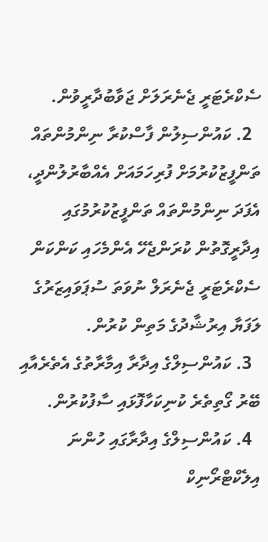ސެކްރެޓަރީ ޖެނެރަލަށް ޖަވާބުދާރީވުން.
  2. ކައުންސިލުން ފާސްކުރާ ނިންމުންތައް ތަންފީޒުކުރުމަށް ފުރިހަމައަށް އެއްބާރުލުންދީ، އެފަދަ ނިންމުންތައް ތަންފީޒުކުރުމުގައި އިދާރީގޮތުން ކުރަންޖެހޭ އެންމެހައި ކަންކަން ސެކްރެޓަރީ ޖެނެރަލް ނުވަތަ ސުޕަވައިޒަރުގެ ލަފަޔާ އިރުޝާދުގެ މަތިން ކުރުން.
  3. ކައުންސިލްގެ އިދާރާ އިމާރާތުގެ އެތެރެއާއި ބޭރު ގޯތިތެރެ ކުނިކަހާފޮޅައި ސާފުކުރުން.
  4. ކައުންސިލްގެ އިދާރާގައި ހުންނަ އިލެކްޓްރޯނިކް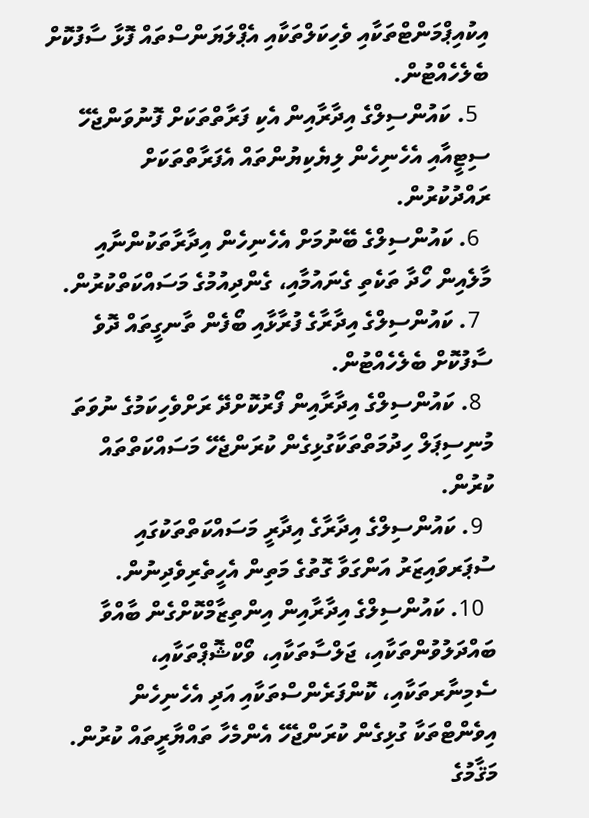އިކުއިޕްމަންޓްތަކާއި ވެހިކަލްތަކާއި އެޕްލަޔަންސްތައް ފޮޅާ ސާފުކޮށް ބެލެހެއްޓުން.
  5. ކައުންސިލްގެ އިދާރާއިން އެކި ފަރާތްތަކަށް ފޮނުވަންޖެހޭ ސިޓީއާއި އެހެނިހެން ލިޔެކިޔުންތައް އެފަރާތްތަކަށް ރައްދުކުރުން.
  6. ކައުންސިލްގެ ބޭނުމަށް އެހެނިހެން އިދާރާތަކުންނާއި މާލެއިން ހޯދާ ތަކެތި ގެނައުމާއި، ގެންދިއުމުގެ މަސައްކަތްކުރުން.
  7. ކައުންސިލްގެ އިދާރާގެ ފުރާޅާއި ބޯފެން ތާނގީތައް ދޮވެ ސާފުކޮށް ބެލެހެއްޓުން.
  8. ކައުންސިލްގެ އިދާރާއިން ފޯރުކޮށްދޭ ރަށްވެހިކަމުގެ ނުވަތަ މުނިސިޕަލް ހިދުމަތްތަކާގުޅިގެން ކުރަންޖެހޭ މަސައްކަތްތައް ކުރުން.
  9. ކައުންސިލްގެ އިދާރާގެ އިދާރީ މަސައްކަތްތަކުގައި ސުޕަރވައިޒަރު އަންގަވާ ގޮތުގެ މަތިން އެހީތެރިވެދިނުން.
  10. ކައުންސިލްގެ އިދާރާއިން އިންތިޒާމްކޮށްގެން ބާއްވާ ބައްދަލުވުންތަކާއި، ޖަލްސާތަކާއި، ވޯކްޝޮޕްތަކާއި، ސެމިނާރތަކާއި، ކޮންފަރެންސްތަކާއި އަދި އެހެނިހެން އިވެންޓްތަކާ ގުޅިގެން ކުރަންޖެހޭ އެންމެހާ ތައްޔާރީތައް ކުރުން.
މަޤާމުގެ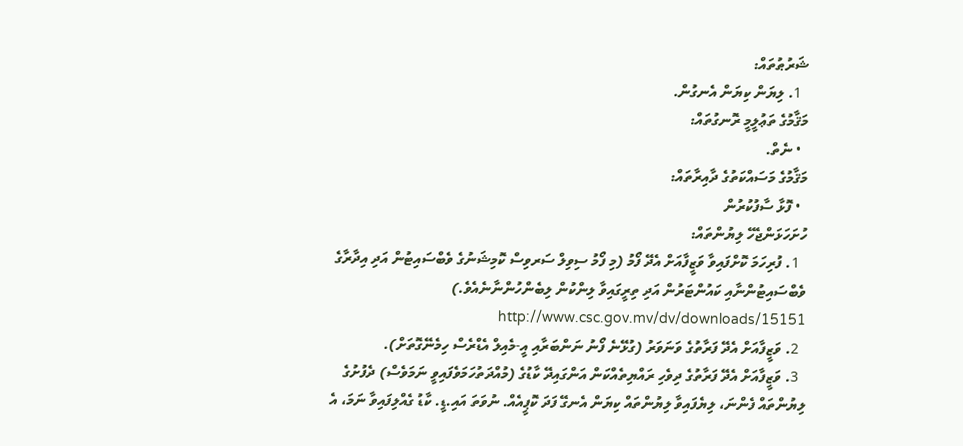ޝަރުޠުތައް:
  1. ލިޔަން ކިޔަން އެނގުން.
މަޤާމުގެ ތަޢުލީމީ ރޮނގުތައް:
  • ނެތް.
މަޤާމުގެ މަސައްކަތުގެ ދާއިރާތައް:
  • ފޮޅާ ސާފުކުރުން
ހުށަހަޅަންޖެހޭ ލިޔުންތައް:
  1. ފުރިހަމަ ކޮށްފައިވާ ވަޒީފާއަށް އެދޭ ފޯމު (މި ފޯމު ސިވިލް ސަރވިސް ކޮމިޝަނުގެ ވެބްސައިޓުން އަދި އިދާރާގެ ވެބްސައިޓުންނާއި ކައުންޓަރުން އަދި ތިރީގައިވާ ލިންކުން ލިބެންހުންނާނެއެވެ.) http://www.csc.gov.mv/dv/downloads/15151
  2. ވަޒީފާއަށް އެދޭ ފަރާތުގެ ވަނަވަރު (ގުޅޭނެ ފޯނު ނަންބަރާއި އީ-މެއިލް އެޑްރެސް ހިމެނޭގޮތަށް).
  3. ވަޒީފާއަށް އެދޭ ފަރާތުގެ ދިވެހި ރައްޔިތެއްކަން އަންގައިދޭ ކާޑުގެ (މުއްދަތުހަމަވެފައިވީ ނަމަވެސް) ދެފުށުގެ ލިޔުންތައް ފެންނަ، ލިޔެފައިވާ ލިޔުންތައް ކިޔަން އެނގޭ ފަދަ ކޮޕީއެއް. ނުވަތަ އައި.ޑީ. ކާޑު ގެއްލިފައިވާ ނަމަ، އެ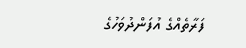ފަރާތެއްގެ އުފަންދުވަހުގެ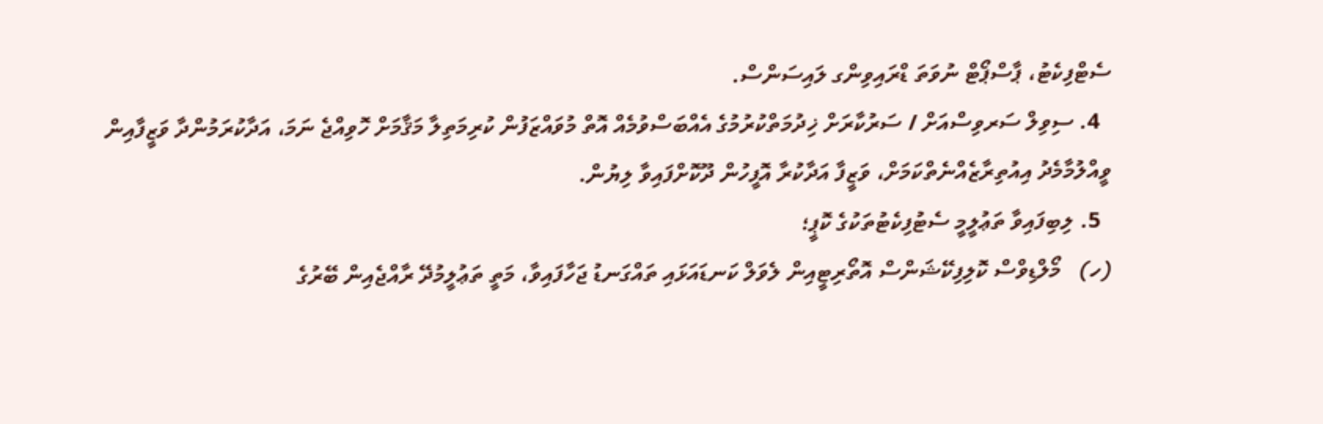ސެޓްފިކެޓު، ޕާސްޕޯޓް ނުވަތަ ޑްރައިވިންގ ލައިސަންސް.
  4. ސިވިލް ސަރވިސްއަށް / ސަރުކާރަށް ޚިދުމަތްކުރުމުގެ އެއްބަސްވުމެއް އޮތް މުވައްޒަފުން ކުރިމަތިލާ މަޤާމަށް ހޮވިއްޖެ ނަމަ، އަދާކުރަމުންދާ ވަޒީފާއިން ވީއްލުމާމެދު އިއުތިރާޒެއްނެތްކަމަށް، ވަޒީފާ އަދާކުރާ އޮފީހުން ދޫކޮށްފައިވާ ލިޔުން.
  5. ލިބިފައިވާ ތަޢުލީމީ ސެޓުފިކެޓުތަކުގެ ކޮޕީ؛
(ހ)   މޯލްޑިވްސް ކޮލިފިކޭޝަންސް އޮތޯރިޓީއިން ލެވަލް ކަނޑައަޅައި ތައްގަނޑު ޖަހާފައިވާ، މަތީ ތަޢުލީމުދޭ ރާއްޖެއިން ބޭރުގެ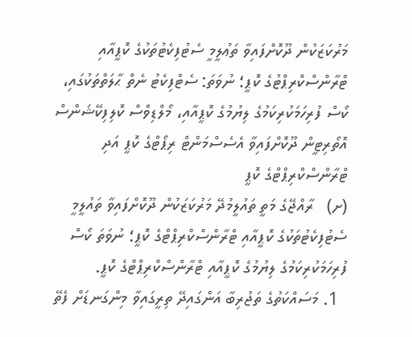މަރުކަޒަކުން ދޫކޮށްފައިވާ ތަޢުލީމީ ސެޓުފިކެޓުތަކުގެ ކޮޕީއާއި ޓްރާންސްކްރިޕްޓުގެ ކޮޕީ؛ ނުވަތަ: ސެޓްފިކެޓު ނެތް ޙާލަތްތަކުގައި، ކޯސް ފުރިހަމަކުރިކަމުގެ ލިޔުމުގެ ކޮޕީއާއި، މޯލްޑިވްސް ކޮލިފިކޭޝަންސް އޮތޯރިޓީން ދޫކޮށްފައިވާ އެސެސްމަންޓް ރިޕޯޓްގެ ކޮޕީ އަދި ޓްރާންސްކްރިޕްޓްގެ ކޮޕީ
(ށ)   ރާއްޖޭގެ މަތީ ތައުލީމުދޭ މަރުކަޒަކުން ދޫކޮށްފައިވާ ތައުލީމީ ސެޓުފިކެޓުތަކުގެ ކޮޕީއާއި ޓްރާންސްކްރިޕްޓްގެ ކޮޕީ؛ ނުވަތަ ކޯސް ފުރިހަމަކުރިކަމުގެ ލިޔުމުގެ ކޮޕީއާއި ޓްރާންސްކްރިޕްޓްގެ ކޮޕީ.
  1. މަސައްކަތުގެ ތަޖުރިބާ އަންގައިދޭ ތިރީގައިވާ މިންގަނޑަށް ފެތޭ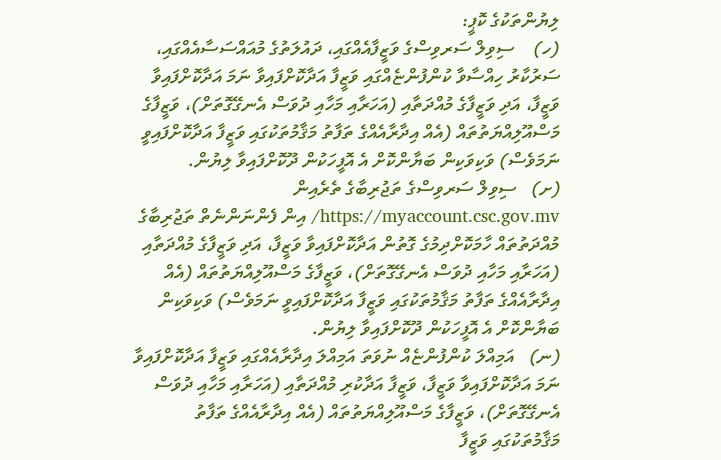ލިޔުންތަކުގެ ކޮޕީ:
(ހ)    ސިވިލް ސަރވިސްގެ ވަޒީފާއެއްގައި، ދައުލަތުގެ މުއައްސަސާއެއްގައި، ސަރުކާރު ހިއްސާވާ ކުންފުންޏެއްގައި ވަޒީފާ އަދާކޮށްފައިވާ ނަމަ އަދާކޮށްފައިވާ ވަޒީފާ، އަދި ވަޒީފާގެ މުއްދަތާއި (އަހަރާއި މަހާއި ދުވަސް އެނގޭގޮތަށް)، ވަޒީފާގެ މަސްއޫލިއްޔަތުތައް (އެއް އިދާރާއެއްގެ ތަފާތު މަޤާމުތަކުގައި ވަޒީފާ އަދާކޮށްފައިވީ ނަމަވެސް) ވަކިވަކިން ބަޔާންކޮށް އެ އޮފީހަކުން ދޫކޮށްފައިވާ ލިޔުން.
(ށ)   ސިވިލް ސަރވިސްގެ ތަޖުރިބާގެ ތެރެއިން https://myaccount.csc.gov.mv/ އިން ފެންނަންނެތް ތަޖުރިބާގެ މުއްދަތުތައް ހާމަކޮށްދިމުގެ ގޮތުން އަދާކޮށްފައިވާ ވަޒީފާ، އަދި ވަޒީފާގެ މުއްދަތާއި (އަހަރާއި މަހާއި ދުވަސް އެނގޭގޮތަށް)، ވަޒީފާގެ މަސްއޫލިއްޔަތުތައް (އެއް އިދާރާއެއްގެ ތަފާތު މަޤާމުތަކުގައި ވަޒީފާ އަދާކޮށްފައިވީ ނަމަވެސް) ވަކިވަކިން ބަޔާންކޮށް އެ އޮފީހަކުން ދޫކޮށްފައިވާ ލިޔުން.
(ނ)   އަމިއްލަ ކުންފުންޏެއް ނުވަތަ އަމިއްލަ އިދާރާއެއްގައި ވަޒީފާ އަދާކޮށްފައިވާ ނަމަ އަދާކޮށްފައިވާ ވަޒީފާ، ވަޒީފާ އަދާކުރި މުއްދަތާއި (އަހަރާއި މަހާއި ދުވަސް އެނގޭގޮތަށް)، ވަޒީފާގެ މަސްއޫލިއްޔަތުތައް (އެއް އިދާރާއެއްގެ ތަފާތު މަޤާމުތަކުގައި ވަޒީފާ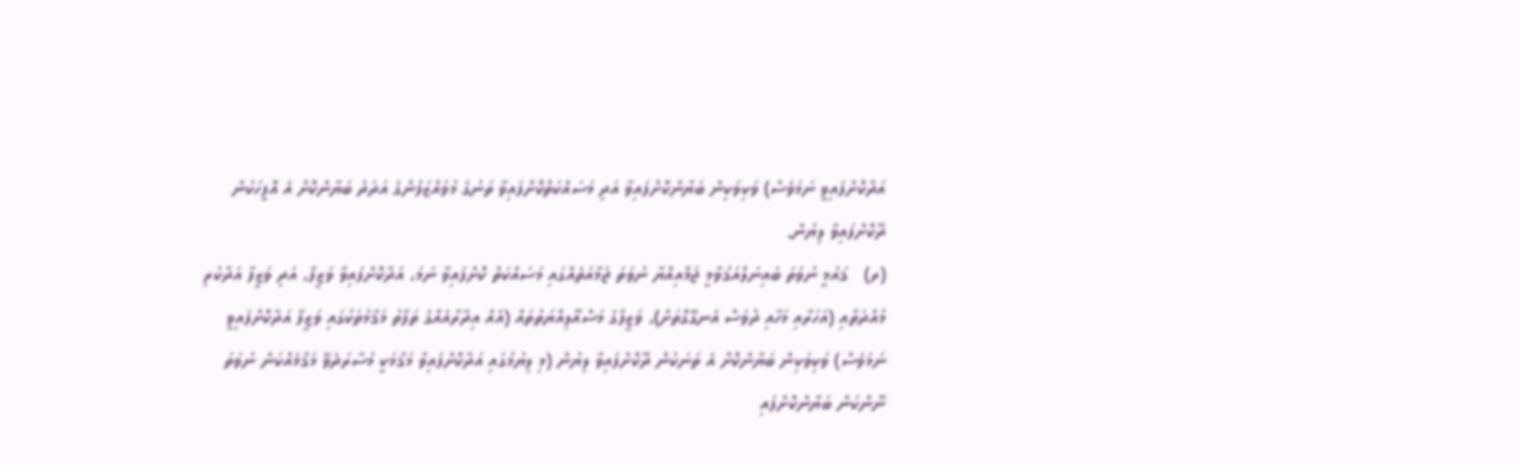އަދާކޮށްފައިވީ ނަމަވެސް) ވަކިވަކިން ބަޔާންކޮށްފައިވާ އަދި މަސައްކަތްކޮށްފައިވާ ތަނުގެ މުވައްޒަފުންގެ އަދަދު ބަޔާންކޮށް އެ އޮފީހަކުން ދޫކޮށްފައިވާ ލިޔުން.
(ރ)   ޤައުމީ ނުވަތަ ބައިނަލްއަޤުވާމީ ޖަމްއިއްޔާ ނުވަތަ ޖަމާއަތެއްގައި މަސައްކަތް ކޮށްފައިވާ ނަމަ، އަދާކޮށްފައިވާ ވަޒީފާ، އަދި ވަޒީފާ އަދާކުރި މުއްދަތާއި (އަހަރާއި މަހާއި ދުވަސް އެނގޭގޮތަށް)، ވަޒީފާގެ މަސްއޫލިއްޔަތުތައް (އެއް އިދާރާއެއްގެ ތަފާތު މަޤާމުތަކުގައި ވަޒީފާ އަދާކޮށްފައިވީ ނަމަވެސް) ވަކިވަކިން ބަޔާންކޮށް އެ ތަނަކުން ދޫކޮށްފައިވާ ލިޔުން (މި ލިޔުމުގައި އަދާކޮށްފައިވާ މަޤާމަކީ މުސާރަދެވޭ މަޤާމެއްކަން ނުވަތަ ނޫންކަން ބަޔާންކޮށްފައި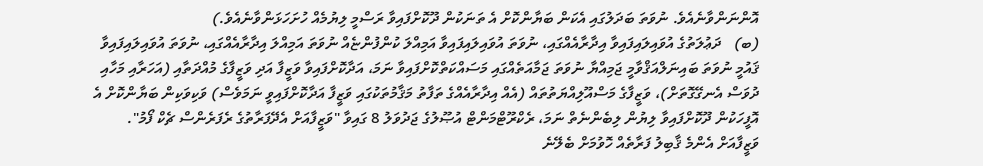އޮންނަންވާނެއެވެ. ނުވަތަ ބަދަލުގައި އެކަން ބަޔާންކޮށް އެ ތަނަކުން ދޫކޮށްފައިވާ ރަސްމީ ލިޔުމެއް ހުށަހަޅަންވާނެއެވެ.)
(ބ)   ދަޢުލަތުގެ އުވައިލައިފައިވާ އިދާރާއެއްގައި، ނުވަތަ އުވައިލައިފައިވާ އަމިއްލަ ކުންފުންޏެއް ނުވަތަ އަމިއްލަ އިދާރާއެއްގައި، ނުވަތަ އުވައިލައިފައިވާ ޤައުމީ ނުވަތަ ބައިނަލްއަޤްވާމީ ޖަމިއްޔާ ނުވަތަ ޖަމާއަތެއްގައި މަސައްކަތްކޮށްފައިވާ ނަމަ، އަދާކޮށްފައިވާ ވަޒީފާ އަދި ވަޒީފާގެ މުއްދަތާއި (އަހަރާއި މަހާއި ދުވަސް އެނގޭގޮތަށް)، ވަޒީފާގެ މަސްއޫލިއްޔަތުތައް (އެއް އިދާރާއެއްގެ ތަފާތު މަޤާމުތަކުގައި ވަޒީފާ އަދާކޮށްފައިވީ ނަމަވެސް) ވަކިވަކިން ބަޔާންކޮށް އެ އޮފީހަކުން ދޫކޮށްފައިވާ ލިޔުން ލިބެންނެތް ނަމަ، ރެކްރޫޓްމަންޓް އުޞޫލުގެ ޖަދުވަލު 8 ގައިވާ "ވަޒީފާއަށް އެދޭފަރާތުގެ ރެފަރެންސް ޗެކް ފޯމު".
ވަޒީފާއަށް އެންމެ ޤާބިލު ފަރާތެއް ހޮވުމަށް ބެލޭނެ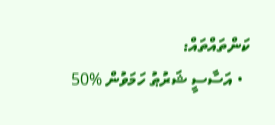ކަންތައްތައް:
  • އަސާސީ ޝަރުޠު ހަމަވުން %50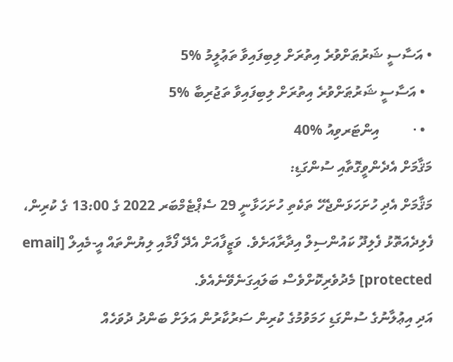• އަސާސީ ޝަރުޠަށްވުރެ އިތުރަށް ލިބިފައިވާ ތަޢުލީމު %5
  • އަސާސީ ޝަރުޠަށްވުރެ އިތުރަށް ލިބިފައިވާ ތަޖުރިބާ %5
  • ·         އިންޓަރވިއު %40
މަޤާމަށް އެދެންވީގޮތާއި ސުންގަޑި:
މަޤާމަށް އެދި ހުށަހަޅަންޖެހޭ ތަކެތި ހުށަހަޅާނީ 29 ސެޕްޓެމްބަރ 2022 ގެ 13:00 ގެ ކުރިން، ފެލިދެއަތޮޅު ފެލިދޫ ކައުންސިލް އިދާރާއަށެވެ. ވަޒީފާއަށް އެދޭ ފޯމާއި ލިޔުންތައް އީ-މެއިލް [email protected] މެދުވެރިކޮށްވެސް ބަލައިގަނެވޭނެއެވެ.
އަދި އިޢުލާނުގެ ސުންގަޑި ހަމަވުމުގެ ކުރިން ސަރުކާރުން އަލަށް ބަންދު ދުވަހެއް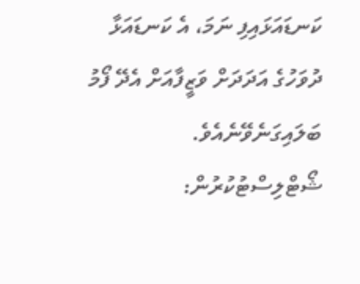ކަނޑައަޅައިފި ނަމަ، އެ ކަނޑައަޅާ ދުވަހުގެ އަދަދަށް ވަޒީފާއަށް އެދޭ ފޯމު ބަލައިގަނެވޭނެއެވެ.
ޝޯޓްލިސްޓުކުރުން: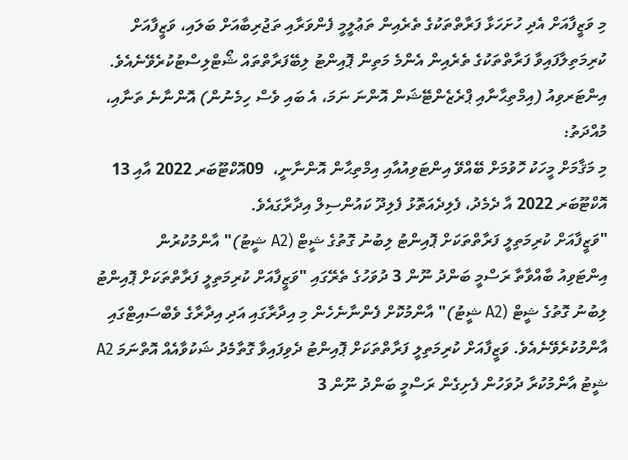މި ވަޒީފާއަށް އެދި ހުށަހަޅާ ފަރާތްތަކުގެ ތެރެއިން ތަޢުލީމީ ފެންވަރާއި ތަޖުރިބާއަށް ބަލައި، ވަޒީފާއަށް ކުރިމަތިލާފައިވާ ފަރާތްތަކުގެ ތެރެއިން އެންމެ މަތިން ޕޮއިންޓު ލިބޭފަރާތްތައް ޝޯޓްލިސްޓުކުރެވޭނެއެވެ.
އިންޓަރވިއު (އިމްތިޙާނާއި ޕްރެޒެންޓޭޝަން އޮންނަ ނަމަ، އެ ބައި ވެސް ހިމެނުން) އޮންނާނެ ތަނާއި، މުއްދަތު:
މި މަޤާމަށް މީހަކު ހޮވުމަށް ބޭއްވޭ އިންޓަވިއުއާއި އިމްތިޙާން އޮންނާނީ،  09އޮކްޓޫބަރ 2022 އާއި 13 އޮކްޓޫބަރ 2022 އާ ދެމެދު، ފެލިދެއަތޮޅު ފެލިދޫ ކައުންސިލް އިދާރާގައެވެ.
"ވަޒީފާއަށް ކުރިމަތިލީ ފަރާތްތަކަށް ޕޮއިންޓު ލިބުނު ގޮތުގެ ޝީޓް (A2 ޝީޓު)" އާންމުކުރުން
އިންޓަވިއު ބާއްވާތާ ރަސްމީ ބަންދު ނޫން 3 ދުވަހުގެ ތެރޭގައި "ވަޒީފާއަށް ކުރިމަތިލީ ފަރާތްތަކަށް ޕޮއިންޓު ލިބުނު ގޮތުގެ ޝީޓް (A2 ޝީޓު)" އާންމުކޮށް ފެންނާނެހެން މި އިދާރާގައި އަދި އިދާރާގެ ވެބްސައިޓްގައި އާންމުކުރެވޭނެއެވެ. ވަޒީފާއަށް ކުރިމަތިލީ ފަރާތްތަކަށް ޕޮއިންޓު ދެވިފައިވާ ގޮތާމެދު ޝަކުވާއެއް އޮތްނަމަ A2 ޝީޓު އާންމުކުރާ ދުވަހުން ފެށިގެން ރަސްމީ ބަންދު ނޫން 3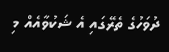ދުވަހުގެ ތެރޭގައި އެ ޝަކުވާއެއް މި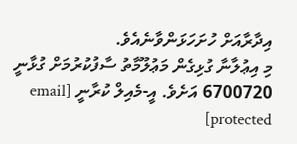އިދާރާއަށް ހުށަހަޅަންވާނެއެވެ.
މި އިޢުލާނާ ގުޅިގެން މަޢުލޫމާތު ސާފުކުރުމަށް ގުޅާނީ 6700720 އަށެވެ. އީ-މެއިލް ކުރާނީ [email protected]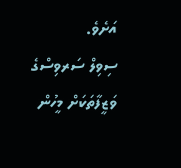އަށެވެ.
ސިވިލް ސަރވިސްގެ ވަޒީފާތަކަށް މީހުން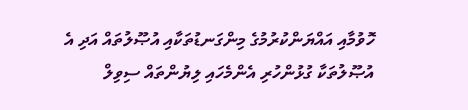ހޮވުމާއި އައްޔަންކުރުމުގެ މިންގަނޑުތަކާއި އުޞޫލުތައް އަދި އެ އުޞޫލުތަކާ ގުޅުންހުރި އެންމެހައި ލިޔުންތައް ސިވިލް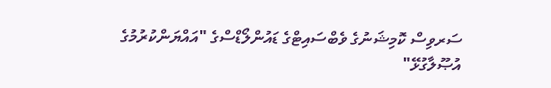ސަރވިސް ކޮމިޝަނުގެ ވެބްސައިޓްގެ ޑައުންލޯޑްސްގެ "އައްޔަންކުރުމުގެ އުޞޫލާގުޅޭ"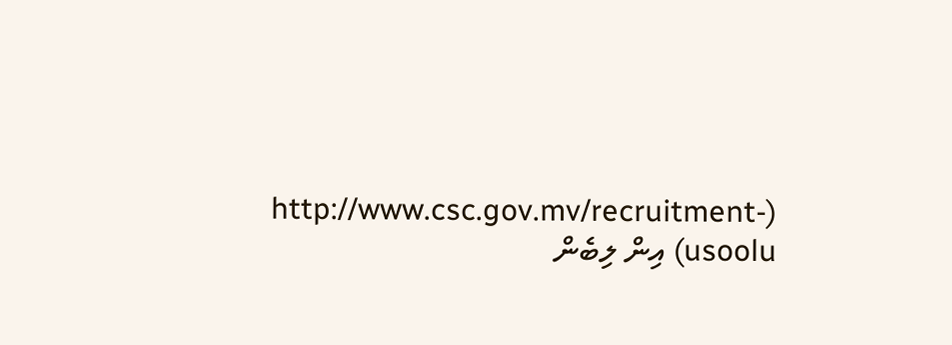(http://www.csc.gov.mv/recruitment-usoolu) އިން ލިބެން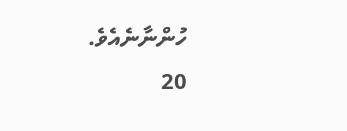ހުންނާނެއެވެ.
20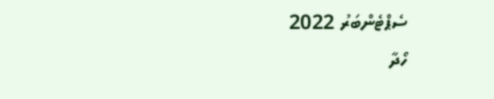ސެޕްޓެންބަރު 2022
ހޯދާ